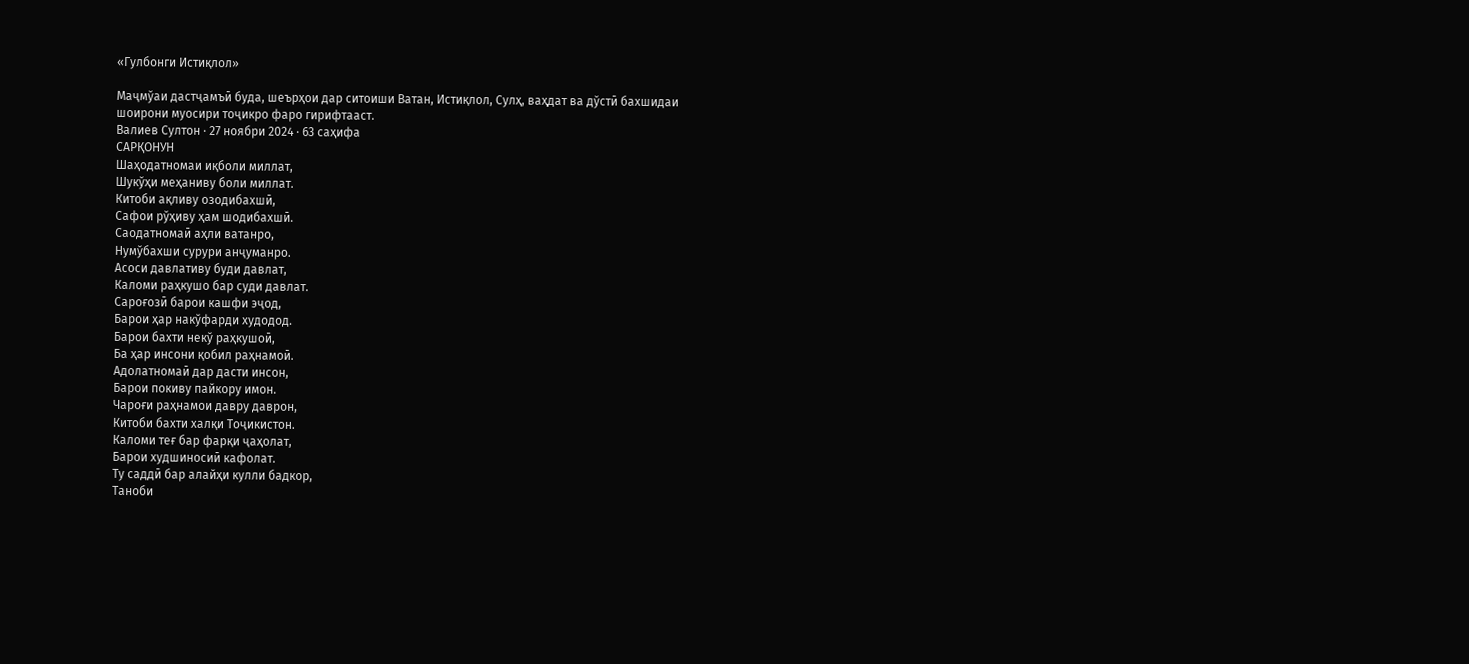«Гулбонги Истиқлол»

Маҷмўаи дастҷамъӣ буда, шеърҳои дар ситоиши Ватан, Истиқлол, Сулҳ, ваҳдат ва дўстӣ бахшидаи шоирони муосири тоҷикро фаро гирифтааст.
Валиев Султон · 27 ноябри 2024 · 63 саҳифа
САРҚОНУН
Шаҳодатномаи иқболи миллат,
Шукўҳи меҳаниву боли миллат.
Китоби ақливу озодибахшӣ,
Сафои рўҳиву ҳам шодибахшӣ.
Саодатномаӣ аҳли ватанро,
Нумўбахши сурури анҷуманро.
Асоси давлативу буди давлат,
Каломи раҳкушо бар суди давлат.
Сароғозӣ барои кашфи эҷод,
Барои ҳар накўфарди худодод.
Барои бахти некў раҳкушоӣ,
Ба ҳар инсони қобил раҳнамоӣ.
Адолатномаӣ дар дасти инсон,
Барои покиву пайкору имон.
Чароғи раҳнамои давру даврон,
Китоби бахти халқи Тоҷикистон.
Каломи теғ бар фарқи ҷаҳолат,
Барои худшиносиӣ кафолат.
Ту саддӣ бар алайҳи кулли бадкор,
Таноби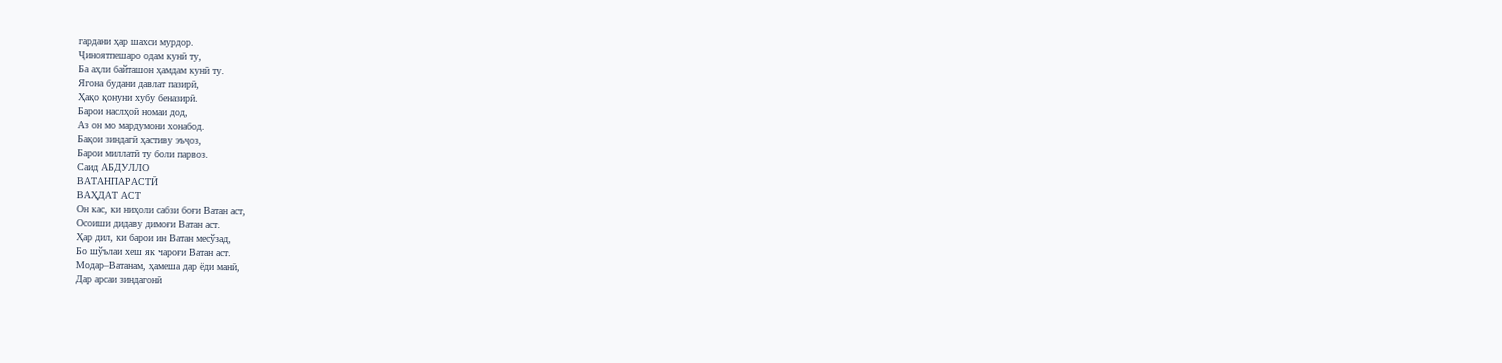гардани ҳар шахси мурдор.
Ҷиноятпешаро одам кунӣ ту,
Ба аҳли байташон ҳамдам кунӣ ту.
Ягона будани давлат пазирӣ,
Ҳақо қонуни хубу беназирӣ.
Барои наслҳоӣ номаи дод,
Аз он мо мардумони хонабод.
Бақои зиндагӣ ҳастиву эъҷоз,
Барои миллатӣ ту боли парвоз.
Саид АБДУЛЛО
ВАТАНПАРАСТӢ
ВАҲДАТ АСТ
Он кас, ки ниҳоли сабзи боғи Ватан аст,
Осоиши дидаву димоғи Ватан аст.
Ҳар дил, ки барои ин Ватан месўзад,
Бо шўълаи хеш як чароғи Ватан аст.
Модар–Ватанам, ҳамеша дар ёди манӣ,
Дар арсаи зиндагонӣ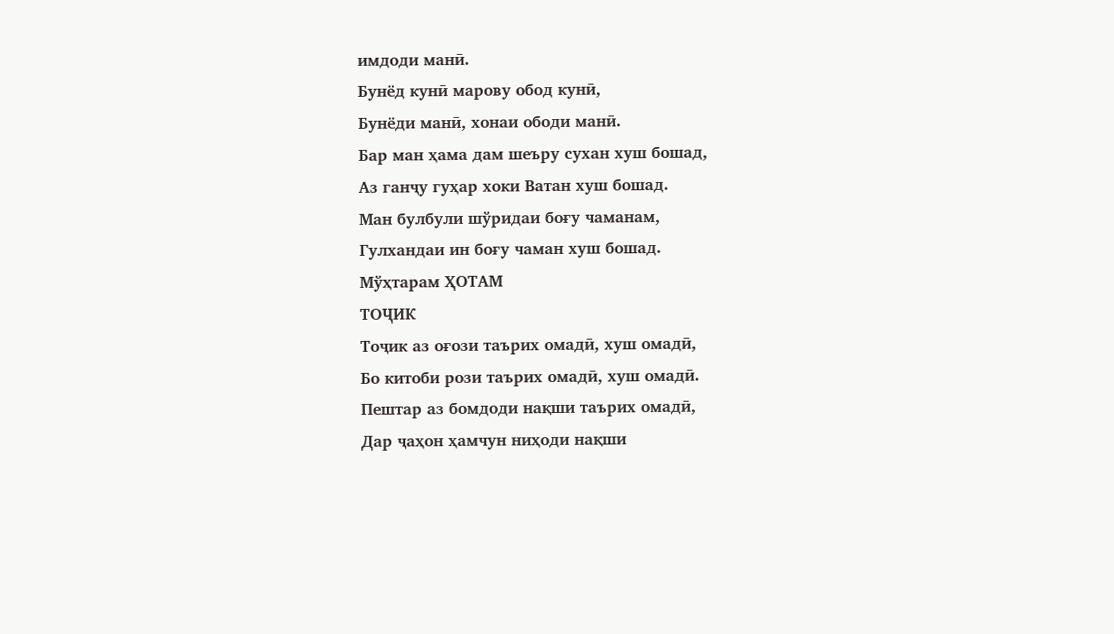имдоди манӣ.
Бунёд кунӣ марову обод кунӣ,
Бунёди манӣ, хонаи ободи манӣ.
Бар ман ҳама дам шеъру сухан хуш бошад,
Аз ганҷу гуҳар хоки Ватан хуш бошад.
Ман булбули шўридаи боғу чаманам,
Гулхандаи ин боғу чаман хуш бошад.
Мўҳтарам ҲОТАМ
ТОҶИК
Тоҷик аз оғози таърих омадӣ, хуш омадӣ,
Бо китоби рози таърих омадӣ, хуш омадӣ.
Пештар аз бомдоди нақши таърих омадӣ,
Дар ҷаҳон ҳамчун ниҳоди нақши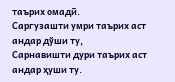таърих омадӣ.
Саргузашти умри таърих аст андар дўши ту,
Сарнавишти дури таърих аст андар ҳуши ту.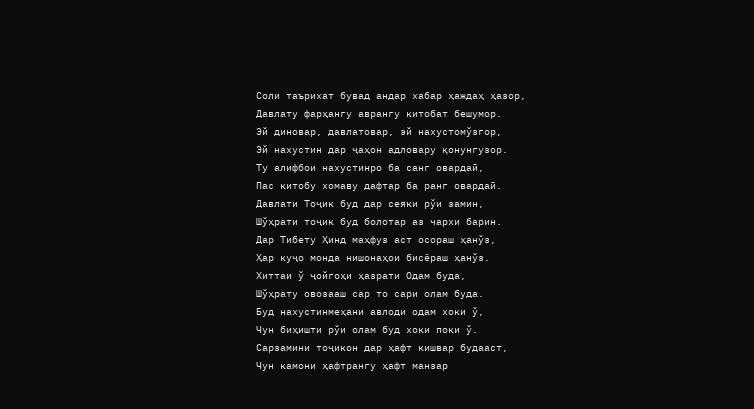Соли таърихат бувад андар хабар ҳаждаҳ ҳазор,
Давлату фарҳангу аврангу китобат бешумор.
Эй диновар, давлатовар, эй нахустомўзгор,
Эй нахустин дар ҷаҳон адловару қонунгузор.
Ту алифбои нахустинро ба санг овардаӣ,
Пас китобу хомаву дафтар ба ранг овардаӣ.
Давлати Тоҷик буд дар сеяки рўи замин,
Шўҳрати тоҷик буд болотар аз чархи барин.
Дар Тибету Ҳинд маҳфуз аст осораш ҳанўз,
Ҳар куҷо монда нишонаҳои бисёраш ҳанўз.
Хиттаи ў ҷойгоҳи ҳазрати Одам буда,
Шўҳрату овозааш сар то сари олам буда.
Буд нахустинмеҳани авлоди одам хоки ў,
Чун биҳишти рўи олам буд хоки поки ў.
Сарзамини тоҷикон дар ҳафт кишвар будааст,
Чун камони ҳафтрангу ҳафт манзар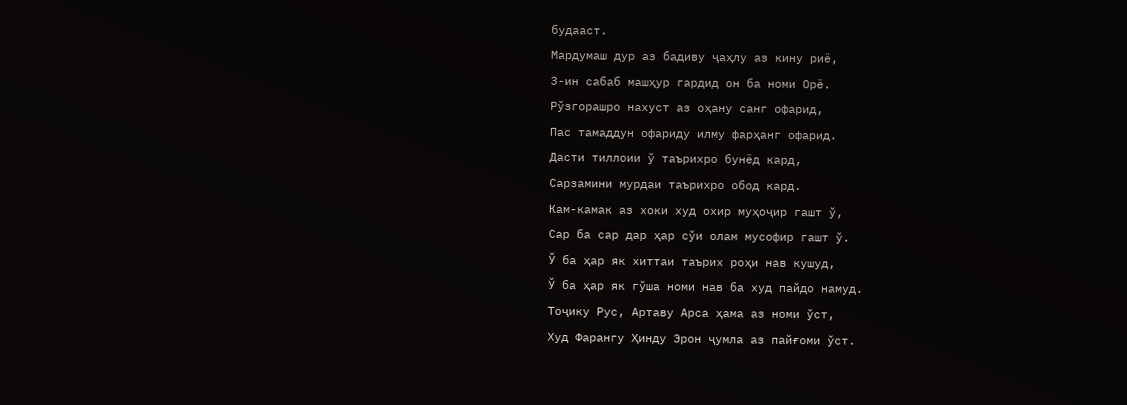будааст.
Мардумаш дур аз бадиву ҷаҳлу аз кину риё,
З-ин сабаб машҳур гардид он ба номи Орё.
Рўзгорашро нахуст аз оҳану санг офарид,
Пас тамаддун офариду илму фарҳанг офарид.
Дасти тиллоии ў таърихро бунёд кард,
Сарзамини мурдаи таърихро обод кард.
Кам-камак аз хоки худ охир муҳоҷир гашт ў,
Сар ба сар дар ҳар сўи олам мусофир гашт ў.
Ў ба ҳар як хиттаи таърих роҳи нав кушуд,
Ў ба ҳар як гўша номи нав ба худ пайдо намуд.
Тоҷику Рус, Артаву Арса ҳама аз номи ўст,
Худ Фарангу Ҳинду Эрон ҷумла аз пайғоми ўст.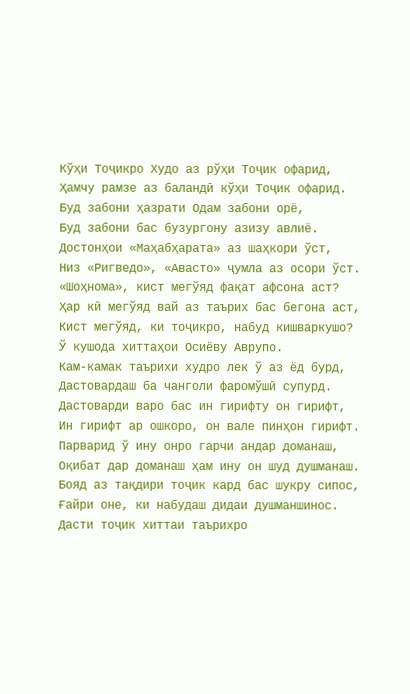Кўҳи Тоҷикро Худо аз рўҳи Тоҷик офарид,
Ҳамчу рамзе аз баландӣ кўҳи Тоҷик офарид.
Буд забони ҳазрати Одам забони орё,
Буд забони бас бузургону азизу авлиё.
Достонҳои «Маҳабҳарата» аз шаҳкори ўст,
Низ «Ригведо», «Авасто» ҷумла аз осори ўст.
«Шоҳнома», кист мегўяд фақат афсона аст?
Ҳар кӣ мегўяд вай аз таърих бас бегона аст,
Кист мегўяд, ки тоҷикро, набуд кишваркушо?
Ў кушода хиттаҳои Осиёву Аврупо.
Кам-камак таърихи худро лек ў аз ёд бурд,
Дастовардаш ба чанголи фаромўшӣ супурд.
Дастоварди варо бас ин гирифту он гирифт,
Ин гирифт ар ошкоро, он вале пинҳон гирифт.
Парварид ў ину онро гарчи андар доманаш,
Оқибат дар доманаш ҳам ину он шуд душманаш.
Бояд аз тақдири тоҷик кард бас шукру сипос,
Ғайри оне, ки набудаш дидаи душманшинос.
Дасти тоҷик хиттаи таърихро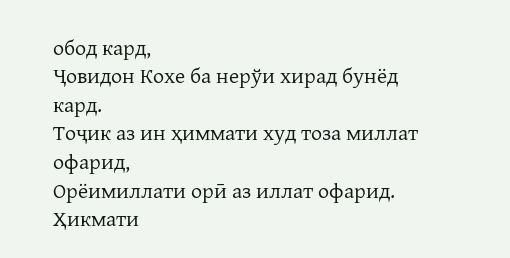обод кард,
Ҷовидон Кохе ба нерўи хирад бунёд кард.
Тоҷик аз ин ҳиммати худ тоза миллат офарид,
Орёимиллати орӣ аз иллат офарид.
Ҳикмати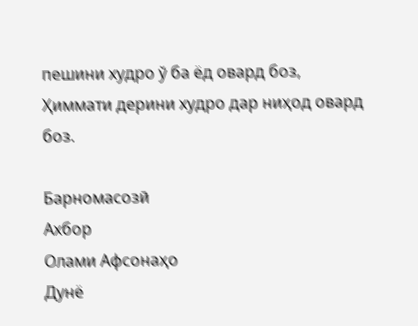пешини худро ў ба ёд овард боз,
Ҳиммати дерини худро дар ниҳод овард боз.

Барномасозӣ
Ахбор
Олами Афсонаҳо
Дунё